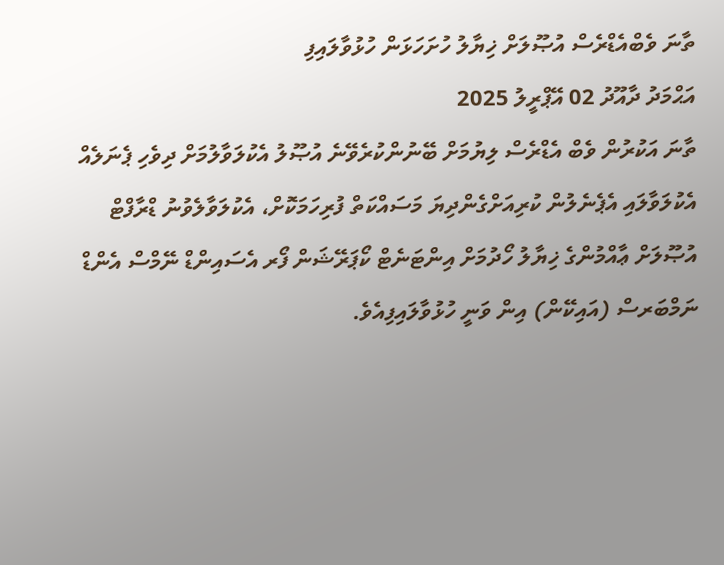ތާނަ ވެބްއެޑްރެސް އުޞޫލަށް ޚިޔާލު ހުށަހަޅަން ހުޅުވާލައިފި
އަޙްމަދު ދާއޫދު 02 އޭޕްރީލު 2025
ތާނަ އަކުރުން ވެބް އެޑްރެސް ލިޔުމަށް ބޭނުންކުރެވޭނެ އުޞޫލު އެކުލަވާލުމަށް ދިވެހި ޕެނަލެއް އެކުލަވާލައި އެޕެނެލުން ކުރިއަށްގެންދިޔަ މަސައްކަތް ފުރިހަމަކޮށް، އެކުލަވާލެވުނު ޑްރާފްޓް އުޞޫލަށް ޢާއްމުންގެ ޚިޔާލު ހޯދުމަށް އިންޓަނެޓް ކޯޕަރޭޝަން ފޯރ އެސައިންޑް ނޭމްސް އެންޑް ނަމްބަރސް (އައިކޭން) އިން ވަނީ ހުޅުވާލައިފިއެވެ.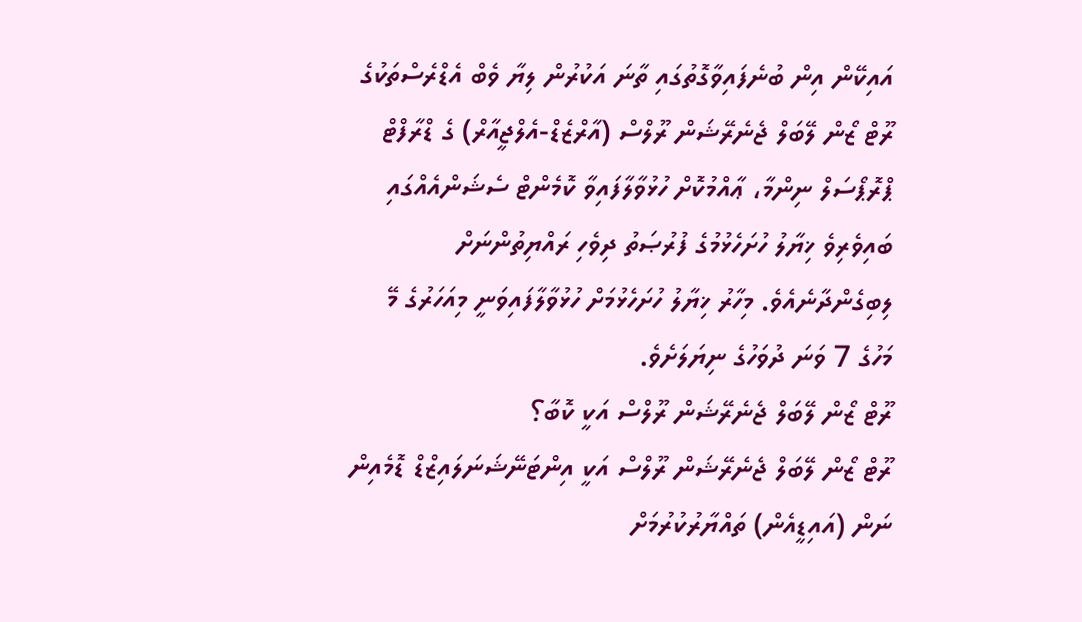އައިކޭން އިން ބުނެފައިވާގޮތުގައި ތާނަ އަކުރުން ލިޔާ ވެބް އެޑްރެސްތަކުގެ ރޫޓް ޒޯން ލޭބަލް ޖެނެރޭޝަން ރޫލްސް (އާރްޒެޑް-އެލްޖީއާރް) ގެ ޑްރާފްޓް ޕްރޮޕޯސަލް ނިންމާ، ޢާއްމުކޮށް ހުޅުވާލާފައިވާ ކޮމެންޓް ސެޝަންއެއްގައި ބައިވެރިވެ ޚިޔާލު ހުށަހެޅުމުގެ ފުރުޞަތު ދިވެހި ރައްޔިތުންނަށް ލިބިގެންދާނެއެވެ. މިހާރު ޚިޔާލު ހުށަހެޅުމަށް ހުޅުވާލާފައިވަނީ މިއަހަރުގެ މޭ މަހުގެ 7 ވަނަ ދުވަހުގެ ނިޔަލަށެވެ.
ރޫޓް ޒޯން ލޭބަލް ޖެނެރޭޝަން ރޫލްސް އަކީ ކޮބާ؟
ރޫޓް ޒޯން ލޭބަލް ޖެނެރޭޝަން ރޫލްސް އަކީ އިންޓަނޭޝަނަލައިޒްޑް ޑޮމެއިން ނަން (އައިޑީއެން) ތައްޔާރުކުރުމަށް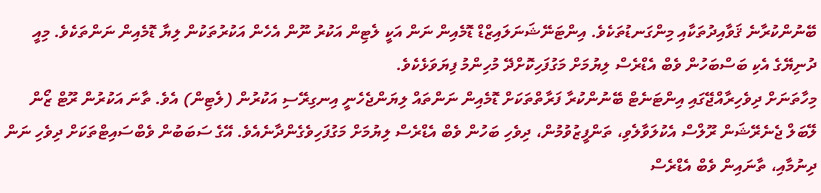ބޭނުންކުރާނެ ޤަވާއިދުތަކާއި މިންގަނޑުތަކެވެ. އިންޓަނޭޝަނަލައިޒްޑް ޑޮމެއިން ނަން އަކީ ލެޓިން އަކުރު ނޫން އެހެން އަކުރުތަކުން ލިޔާ ޑޮމެއިން ނަންތަކެވެ. މިއީ ދުނިޔޭގެ އެކި ބަސްބަހުން ވެބް އެޑްރެސް ލިޔުމަށް މަގުފަހިކޮށްދޭ މުހިންމު ފިޔަވަޅެކެވެ.
މިހާތަނަށް ދިވެހިރާއްޖޭގައި އިންޓަނެޓް ބޭނުންކުރާ ފަރާތްތަކަށް ޑޮމެއިން ނަންތައް ލިޔަންޖެހެނީ އިނގިރޭސި އަކުރުން (ލެޓިން) އެވެ. ތާނަ އަކުރުން ރޫޓް ޒޯން ލޭބަލް ޖެނެރޭޝަން ރޫލްސް އެކުލަވާލެވި، ތަންފީޒުވުމުން، ދިވެހި ބަހުން ވެބް އެޑްރެސް ލިޔުމަށް މަގުފަހިވެގެންދާނެއެވެ. އޭގެ ސަބަބުން ވެބްސައިޓްތަކަށް ދިވެހި ނަން ދިނުމާއި، ތާނައިން ވެބް އެޑްރެސް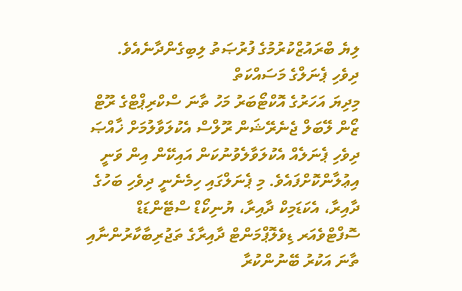ލިޔެ ބްރައުޒްކުރުމުގެ ފުރުޞަތު ލިބިގެންދާނެއެވެ.
ދިވެހި ޕެނަލްގެ މަސައްކަތް
މިދިޔަ އަހަރުގެ އޮކްޓޯބަރު މަހު ތާނަ ސްކްރިޕްޓްގެ ރޫޓް ޒޯން ލޭބަލް ޖެނެރޭޝަން ރޫލްސް އެކުލަވާލުމަށް ޚާއްޞަ ދިވެހި ޕެނަލެއް އެކުލަވާލެވުނުކަން އައިކޭން އިން ވަނީ އިޢުލާންކޮށްފައެވެ. މި ޕެނަލްގައި ހިމެނެނީ ދިވެހި ބަހުގެ ދާއިރާ، އެކަޑަމިކް ދާއިރާ، ޔުނިކޯޑް ސްޓޭންޑަޑް ސޮފްޓްވެއަރ ޑިވެލޮޕްމަންޓް ދާއިރާގެ ތަޖުރިބާކާރުންނާއި ތާނަ އަކުރު ބޭނުންކުރާ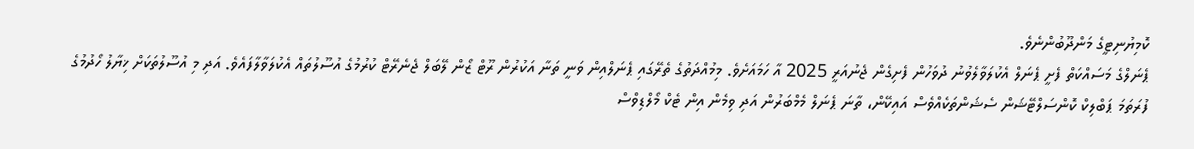ކޮމިޔުނިޓީގެ މަންދޫބުންނެވެ.
ޕެނަލްގެ މަސައްކަތް ފެށީ ޕެނަލް އެކުލަވާލެވުނު ދުވަހުން ފެށިގެން ޖެނުއަރީ 2025 އާ ހަމައަށެވެ. މިމުއްދަތުގެ ތެރޭގައި ޕެނަލްއިން ވަނީ ތަނާ އަކުރުން ރޫޓް ޒޯން ލޭބަލް ޖެނެރޭޓް ކުރުމުގެ އުސޫލުތައް އެކުލަވާލާފައެވެ. އަދި މި އުސޫލުތަކަށް ޚިޔާލު ހޯދުމުގެ ފުރަތަމަ ޕަބްލިކް ކޮންސަލްޓޭޝަން ސެޝަންތަކެއްވެސް އައިކޭން، ތާނަ ޕެނަލް މެމްބަރުން އަދި ވިމެން އިން ޓެކް މޯލްޑިވްސް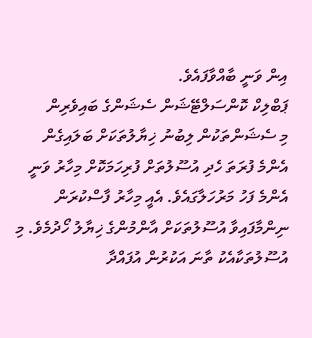އިން ވަނީ ބާއްވާފައެވެ.
ޕަބްލިކް ކޮންސަލްޓޭޝަން ސެޝަންގެ ބައިވެރިން
މި ސެޝަންތަކުން ލިބުނު ޚިޔާލުތަކަށް ބަލައިގެން އެންމެ ފުރަތަ ހެދި އުސޫލުތަށް ފުރިހަމަކޮށް މިހާރު ވަނީ އެންމެ ފަހު މަރުހަލާގައެވެ. އެއީ މިހާރު ފާސްކުރަން ނިންމާފައިވާ އުސޫލުތަކަށް އާންމުންގެ ޚިޔާލު ހޯދުމެވެ. މި އުސޫލުތަކާއެކު ތާނަ އަކުރުން އުފައްދާ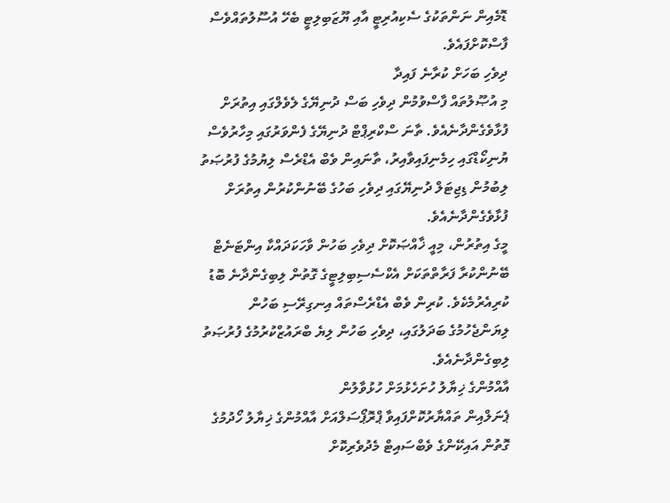ޑޮމެއިން ނަންތަކުގެ ސެކިއުރިޓީ އާއި ޔޫޒަބިލިޓީ ބެހޭ އުސޫލުތައްވެސް ފާސްކޮށްފައެވެ.
ދިވެހި ބަހަށް ކުރާނެ ފައިދާ
މި އުޞޫލުތައް ފާސްވުމުން ދިވެހި ބަސް ދުނިޔޭގެ ލެވެލްގައި އިތުރަށް ފުޅާވެގެންދާނެއެވެ. ތާނަ ސްކްރިޕްޓް ދުނިޔޭގެ ފެންވަރުގައި މިހާރުވެސް ޔުނިކޯޑްގައި ހިމެނިފައިވާއިރު، ތާނައިން ވެބް އެޑްރެސް ލިޔުމުގެ ފުރުޞަތު ލިބުމުން ޑިޖިޓަލް ދުނިޔޭގައި ދިވެހި ބަހުގެ ބޭނުންކުރުން އިތުރަށް ފުޅާވެގެންދާނެއެވެ.
މީގެ އިތުރުން، މިއީ ޚާއްޞަކޮށް ދިވެހި ބަހުން ވާހަކަދައްކާ އިންޓަނެޓް ބޭނުންކުރާ ފަރާތްތަކަށް އެކްސެސިބިލިޓީގެ ގޮތުން ލިބިގެންދާނެ ބޮޑު ކުރިއެރުމެކެވެ. ކުރިން ވެބް އެޑްރެސްތައް އިނގިރޭސި ބަހުން ލިޔަންޖެހުމުގެ ބަދަލުގައި، ދިވެހި ބަހުން ލިޔެ ބްރައުޒްކުރުމުގެ ފުރުޞަތު ލިބިގެންދާނެއެވެ.
އާއްމުންގެ ޚިޔާލު ހުށަހެޅުމަށް ހުޅުވާލުން
ޕެނަލްއިން ތައްޔާރުކޮށްފައިވާ ޕްރޮޕޯސަލްއަށް އާއްމުންގެ ޚިޔާލު ހޯދުމުގެ ގޮތުން އައިކޭންގެ ވެބްސައިޓް މެދުވެރިކޮށް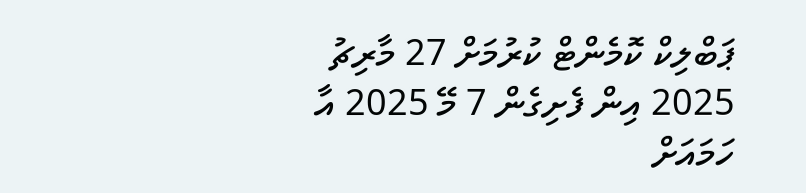ޕަބްލިކް ކޮމެންޓް ކުރުމަށް 27 މާރިޗު 2025 އިން ފެށިގެން 7 މޭ 2025 އާ ހަމައަށް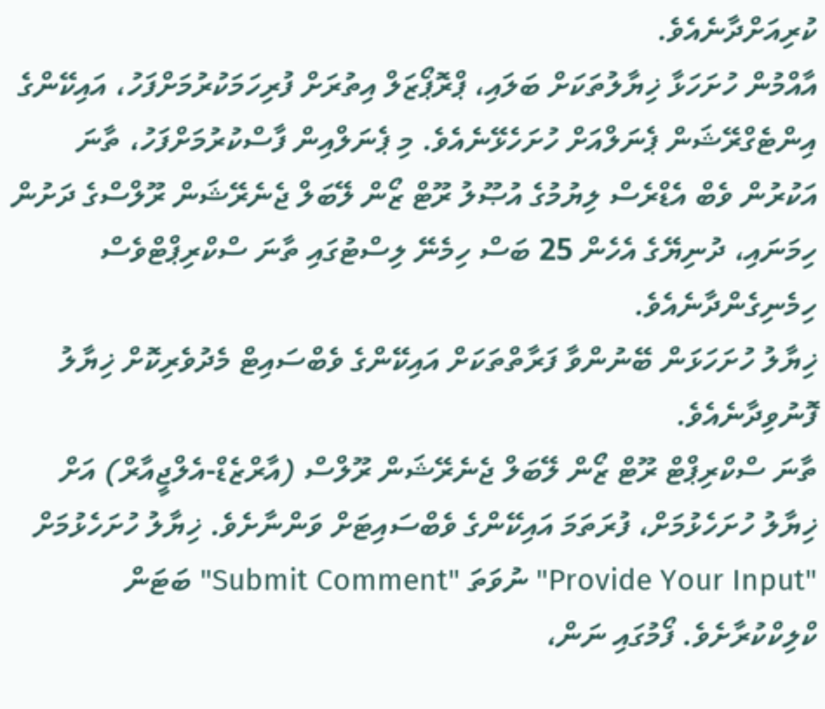ކުރިއަށްދާނެއެވެ.
އާއްމުން ހުށަހަޅާ ޚިޔާލުތަކަށް ބަލައި، ޕްރޮޕޯޒަލް އިތުރަށް ފުރިހަމަކުރުމަށްފަހު، އައިކޭންގެ އިންޓެގްރޭޝަން ޕެނަލްއަށް ހުށަހެޅޭނެއެވެ. މި ޕެނަލްއިން ފާސްކުރުމަށްފަހު، ތާނަ އަކުރުން ވެބް އެޑްރެސް ލިޔުމުގެ އުޞޫލު ރޫޓް ޒޯން ލޭބަލް ޖެނެރޭޝަން ރޫލްސްގެ ދަށުން ހިމަނައި، ދުނިޔޭގެ އެހެން 25 ބަސް ހިމެނޭ ލިސްޓުގައި ތާނަ ސްކްރިޕްޓްވެސް ހިމެނިގެންދާނެއެވެ.
ޚިޔާލު ހުށަހަޅަން ބޭނުންވާ ފަރާތްތަކަށް އައިކޭންގެ ވެބްސައިޓް މެދުވެރިކޮށް ޚިޔާލު ފޮނުވިދާނެއެވެ.
ތާނަ ސްކްރިޕްޓް ރޫޓް ޒޯން ލޭބަލް ޖެނެރޭޝަން ރޫލްސް (އާރްޒެޑް-އެލްޖީއާރް) އަށް ޚިޔާލު ހުށަހެޅުމަށް، ފުރަތަމަ އައިކޭންގެ ވެބްސައިޓަށް ވަންނާށެވެ. ޚިޔާލު ހުށަހެޅުމަށް "Provide Your Input" ނުވަތަ "Submit Comment" ބަޓަން ކްލިކްކުރާށެވެ. ފޯމުގައި ނަން،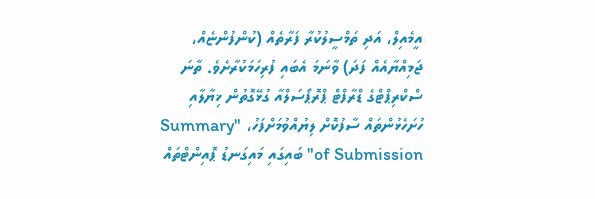އީމެއިލް، އަދި ތަމްސީލުކުރާ ފަރާތެއް (ކުންފުންޏެއް، ޖަމިއްޔާއެއް ފަދަ) ވާނަމަ އެބައި ފުރިހަމަކުރާށެވެ. ތާނަ ސްކްރިޕްޓްގެ ޑްރާފްޓް ޕްރޮޕޯސަލްއާ ގުޅޭގޮތުން ޚިޔާލާއި ހުށަހެޅުންތައް ސާފުކޮށް ލިޔުއްވުމަށްފަހު، "Summary of Submission" ބައިގައި މައިގަނޑު ޕޮއިންޓްތައް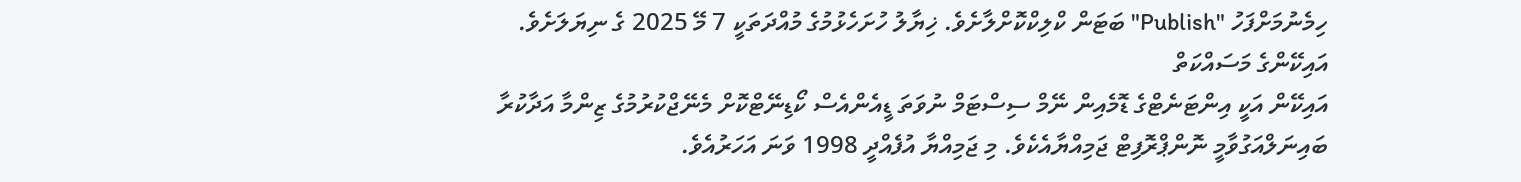ހިމެނުމަށްފަހު "Publish" ބަޓަން ކްލިކްކޮށްލާށެވެ. ޚިޔާލު ހުށަހެޅުމުގެ މުއްދަތަކީ 7 މޭ 2025 ގެ ނިޔަލަށެވެ.
އައިކޭންގެ މަސައްކަތް
އައިކޭން އަކީ އިންޓަނެޓްގެ ޑޮމެއިން ނޭމް ސިސްޓަމް ނުވަތަ ޑީއެންއެސް ކޯޑިނޭޓްކޮށް މެނޭޖްކުރުމުގެ ޒިންމާ އަދާކުރާ ބައިނަލްއަގުވާމީ ނޮންޕްރޮފިޓް ޖަމިއްޔާއެކެވެ. މި ޖަމިއްޔާ އުފެއްދީ 1998 ވަނަ އަހަރުއެވެ.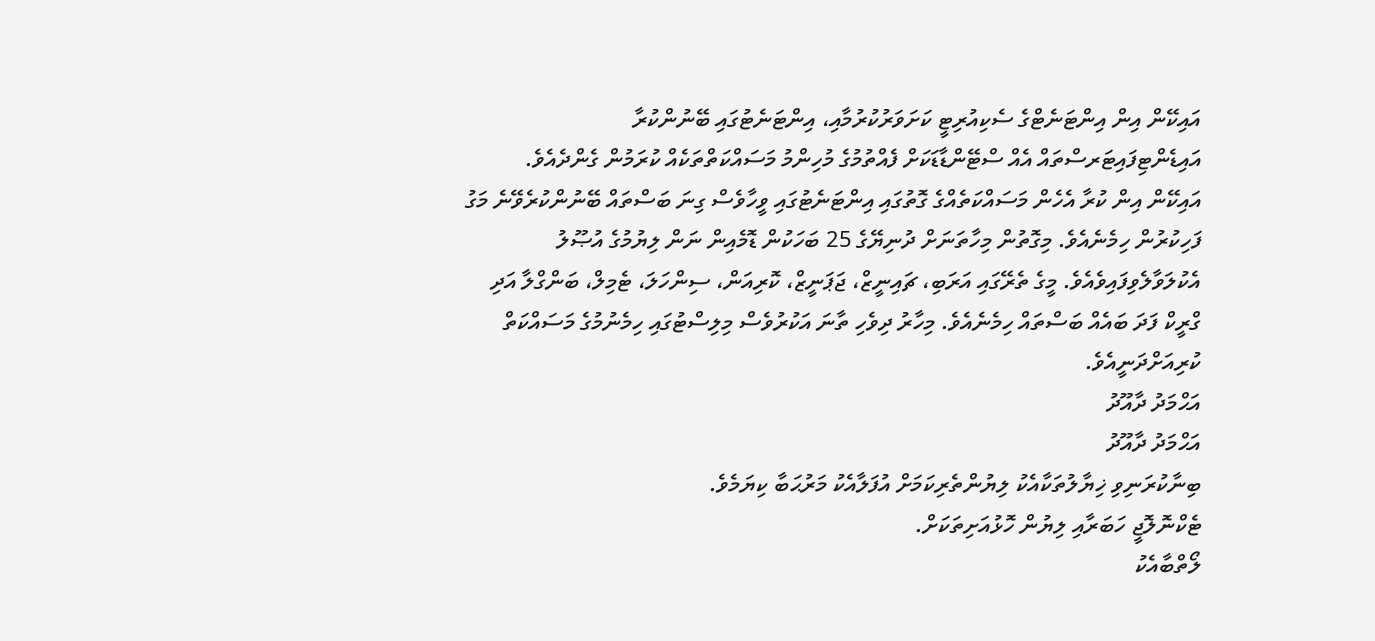އައިކޭން އިން އިންޓަނެޓްގެ ސެކިއުރިޓީ ކަށަވަރުކުރުމާއި، އިންޓަނެޓުގައި ބޭނުންކުރާ އައިޑެންޓިފައިޓަރސްތައް އެއް ސްޓޭންޑާޑަކަށް ފެއްތުމުގެ މުހިންމު މަސައްކަތްތަކެއް ކުރަމުން ގެންދެއެވެ.
އައިކޭން އިން ކުރާ އެހެން މަސައްކަތެއްގެ ގޮތުގައި އިންޓަނެޓުގައި ވީހާވެސް ގިނަ ބަސްތައް ބޭނުންކުރެވޭނެ މަގު ފަހިކުރުން ހިމެނެއެވެ. މިގޮތުން މިހާތަނަށް ދުނިޔޭގެ 25 ބަހަކުން ޑޮމެއިން ނަން ލިޔުމުގެ އުޞޫލު އެކުލަވާލެވިފައިވެއެވެ. މީގެ ތެރޭގައި އަރަބި، ޗައިނީޒް، ޖަޕަނީޒް، ކޮރިއަން، ސިންހަލަ، ޓެމިލް، ބަންގްލާ އަދި ގްރީކް ފަދަ ބައެއް ބަސްތައް ހިމެނެއެވެ. މިހާރު ދިވެހި ތާނަ އަކުރުވެސް މިލިސްޓުގައި ހިމެނުމުގެ މަސައްކަތް ކުރިއަށްދަނީއެވެ.
އަޙްމަދު ދާއޫދު
އަޙްމަދު ދާއޫދު
ބިނާކުރަނިވި ޚިޔާލުތަކާއެކު ލިޔުންތެރިކަމަށް އުފަލާއެކު މަރުޙަބާ ކިޔަމެވެ.
ޓެކްނޮލޮޖީ ހަބަރާއި ލިޔުން ހޮޅުއަށިތަކަށް.
ލޯތްބާއެކު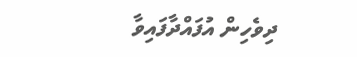ދިވެހިން އުފައްދާފައިވާ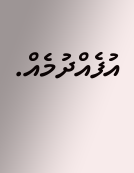އުފެއްދުމެއް.